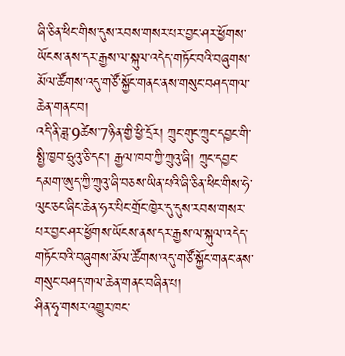ཞི་ཅིན་ཕིང་གིས་དུས་རབས་གསར་པར་བྱང་ཤར་ཕྱོགས་ཡོངས་ནས་དར་རྒྱས་ལ་སྐུལ་འདེད་གཏོང་བའི་བཞུགས་མོལ་ཚོགས་འདུ་གཙོ་སྐྱོང་གནང་ནས་གསུང་བཤད་གལ་ཆེན་གནང་བ།
འདི་ནི་ཟླ་9ཚེས་7ཉིན་གྱི་ཕྱི་དྲོར། ཀྲུང་གུང་ཀྲུང་དབྱང་གི་སྤྱི་ཁྱབ་ཧྲུའུ་ཅི་དང་། རྒྱལ་ཁབ་ཀྱི་ཀྲུའུ་ཞི། ཀྲུང་དབྱང་དམག་ཨུད་ཀྱི་ཀྲུའུ་ཞི་བཅས་ཡིན་པའི་ཞི་ཅིན་ཕིང་གིས་ཧེ་ལུང་ཅང་ཞིང་ཆེན་ཧར་པིང་གྲོང་ཁྱེར་དུ་དུས་རབས་གསར་པར་བྱང་ཤར་ཕྱོགས་ཡོངས་ནས་དར་རྒྱས་ལ་སྐུལ་འདེད་གཏོང་བའི་བཞུགས་མོལ་ཚོགས་འདུ་གཙོ་སྐྱོང་གནང་ནས་གསུང་བཤད་གལ་ཆེན་གནང་བཞིན་པ།
ཤིན་ཧྭ་གསར་འགྱུར་ཁང་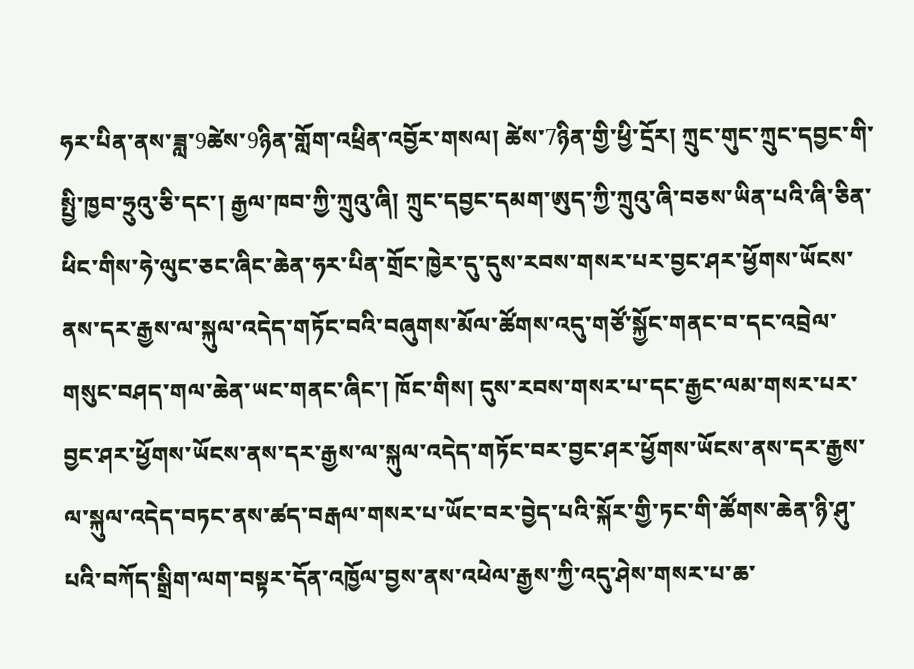ཧར་པིན་ནས་ཟླ་9ཚེས་9ཉིན་གློག་འཕྲིན་འབྱོར་གསལ། ཚེས་7ཉིན་གྱི་ཕྱི་དྲོར། ཀྲུང་གུང་ཀྲུང་དབྱང་གི་སྤྱི་ཁྱབ་ཧྲུའུ་ཅི་དང་། རྒྱལ་ཁབ་ཀྱི་ཀྲུའུ་ཞི། ཀྲུང་དབྱང་དམག་ཨུད་ཀྱི་ཀྲུའུ་ཞི་བཅས་ཡིན་པའི་ཞི་ཅིན་ཕིང་གིས་ཧེ་ལུང་ཅང་ཞིང་ཆེན་ཧར་པིན་གྲོང་ཁྱེར་དུ་དུས་རབས་གསར་པར་བྱང་ཤར་ཕྱོགས་ཡོངས་ནས་དར་རྒྱས་ལ་སྐུལ་འདེད་གཏོང་བའི་བཞུགས་མོལ་ཚོགས་འདུ་གཙོ་སྐྱོང་གནང་བ་དང་འབྲེལ་གསུང་བཤད་གལ་ཆེན་ཡང་གནང་ཞིང་། ཁོང་གིས། དུས་རབས་གསར་པ་དང་རྒྱང་ལམ་གསར་པར་བྱང་ཤར་ཕྱོགས་ཡོངས་ནས་དར་རྒྱས་ལ་སྐུལ་འདེད་གཏོང་བར་བྱང་ཤར་ཕྱོགས་ཡོངས་ནས་དར་རྒྱས་ལ་སྐུལ་འདེད་བཏང་ནས་ཚད་བརྒལ་གསར་པ་ཡོང་བར་བྱེད་པའི་སྐོར་གྱི་ཏང་གི་ཚོགས་ཆེན་ཉི་ཤུ་པའི་བཀོད་སྒྲིག་ལག་བསྟར་དོན་འཁྱོལ་བྱས་ནས་འཕེལ་རྒྱས་ཀྱི་འདུ་ཤེས་གསར་པ་ཆ་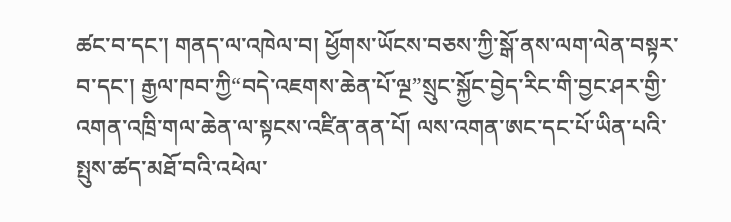ཚང་བ་དང་། གནད་ལ་འཁེལ་བ། ཕྱོགས་ཡོངས་བཅས་ཀྱི་སྒོ་ནས་ལག་ལེན་བསྟར་བ་དང་། རྒྱལ་ཁབ་ཀྱི“བདེ་འཇགས་ཆེན་པོ་ལྔ”སྲུང་སྐྱོང་བྱེད་རིང་གི་བྱང་ཤར་གྱི་འགན་འཁྲི་གལ་ཆེན་ལ་སྟངས་འཛིན་ནན་པོ། ལས་འགན་ཨང་དང་པོ་ཡིན་པའི་སྤུས་ཚད་མཐོ་བའི་འཕེལ་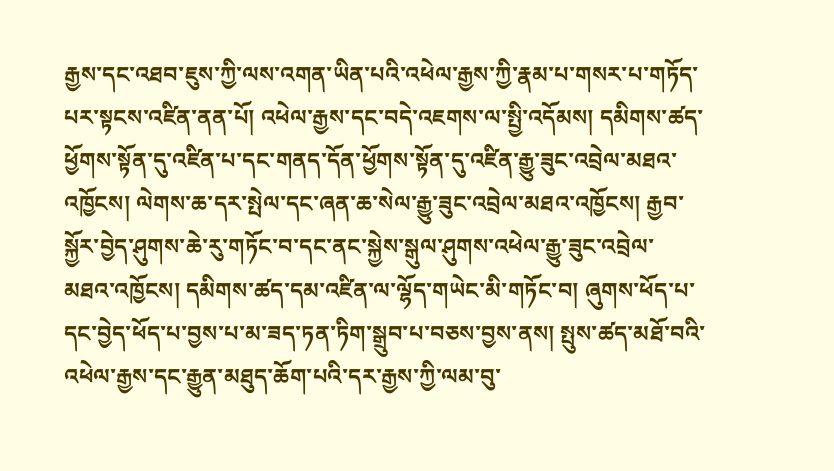རྒྱས་དང་འཐབ་ཇུས་ཀྱི་ལས་འགན་ཡིན་པའི་འཕེལ་རྒྱས་ཀྱི་རྣམ་པ་གསར་པ་གཏོད་པར་སྟངས་འཛིན་ནན་པོ། འཕེལ་རྒྱས་དང་བདེ་འཇགས་ལ་སྤྱི་འདོམས། དམིགས་ཚད་ཕྱོགས་སྟོན་དུ་འཛིན་པ་དང་གནད་དོན་ཕྱོགས་སྟོན་དུ་འཛིན་རྒྱུ་ཟུང་འབྲེལ་མཐའ་འཁྱོངས། ལེགས་ཆ་དར་སྤེལ་དང་ཞན་ཆ་སེལ་རྒྱུ་ཟུང་འབྲེལ་མཐའ་འཁྱོངས། རྒྱབ་སྐྱོར་བྱེད་ཤུགས་ཆེ་རུ་གཏོང་བ་དང་ནང་སྐྱེས་སྒུལ་ཤུགས་འཕེལ་རྒྱུ་ཟུང་འབྲེལ་མཐའ་འཁྱོངས། དམིགས་ཚད་དམ་འཛིན་ལ་ལྷོད་གཡེང་མི་གཏོང་བ། ཞུགས་ཕོད་པ་དང་བྱེད་ཕོད་པ་བྱས་པ་མ་ཟད་ཏན་ཏིག་སྒྲུབ་པ་བཅས་བྱས་ནས། སྤུས་ཚད་མཐོ་བའི་འཕེལ་རྒྱས་དང་རྒྱུན་མཐུད་ཆོག་པའི་དར་རྒྱས་ཀྱི་ལམ་བུ་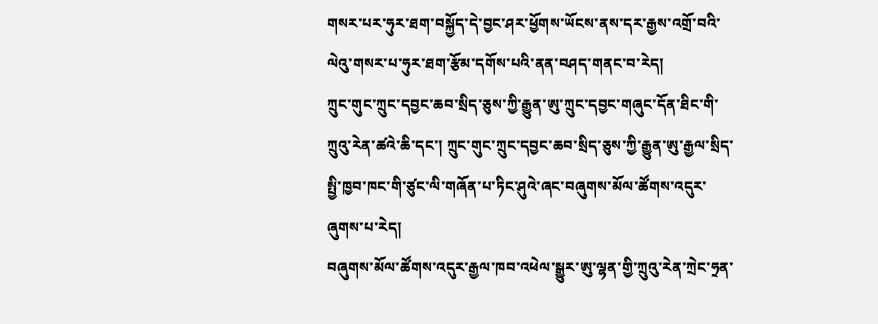གསར་པར་ཧུར་ཐག་བསྐྱོད་དེ་བྱང་ཤར་ཕྱོགས་ཡོངས་ནས་དར་རྒྱས་འགྲོ་བའི་ལེའུ་གསར་པ་ཧུར་ཐག་རྩོམ་དགོས་པའི་ནན་བཤད་གནང་བ་རེད།
ཀྲུང་གུང་ཀྲུང་དབྱང་ཆབ་སྲིད་ཅུས་ཀྱི་རྒྱུན་ཨུ་ཀྲུང་དབྱང་གཞུང་དོན་ཐིང་གི་ཀྲུའུ་རེན་ཚའེ་ཆི་དང་། ཀྲུང་གུང་ཀྲུང་དབྱང་ཆབ་སྲིད་ཅུས་ཀྱི་རྒྱུན་ཨུ་རྒྱལ་སྲིད་སྤྱི་ཁྱབ་ཁང་གི་ཙུང་ལི་གཞོན་པ་ཏིང་ཤུའེ་ཞང་བཞུགས་མོལ་ཚོགས་འདུར་ཞུགས་པ་རེད།
བཞུགས་མོལ་ཚོགས་འདུར་རྒྱལ་ཁབ་འཕེལ་སྒྱུར་ཨུ་ལྷན་གྱི་ཀྲུའུ་རེན་ཀྲེང་ཧྲན་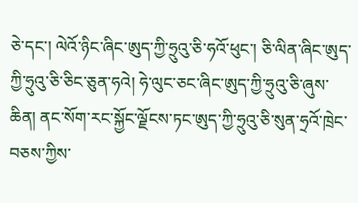ཅེ་དང་། ལེའོ་ཉིང་ཞིང་ཨུད་ཀྱི་ཧྲུའུ་ཅི་ཧའོ་ཕུང་། ཅི་ལིན་ཞིང་ཨུད་ཀྱི་ཧྲུའུ་ཅི་ཅིང་ཅུན་ཧའེ། ཧེ་ལུང་ཅང་ཞིང་ཨུད་ཀྱི་ཧྲུའུ་ཅི་ཞུས་ཆིན། ནང་སོག་རང་སྐྱོང་ལྗོངས་ཏང་ཨུད་ཀྱི་ཧྲུའུ་ཅི་སུན་ཧྲའོ་ཁྲེང་བཅས་ཀྱིས་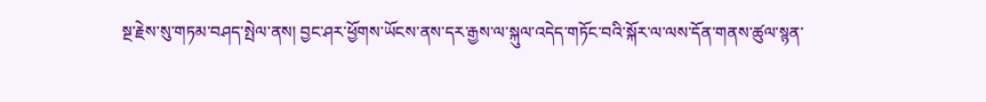སྔ་རྗེས་སུ་གཏམ་བཤད་སྤེལ་ནས། བྱང་ཤར་ཕྱོགས་ཡོངས་ནས་དར་རྒྱས་ལ་སྐུལ་འདེད་གཏོང་བའི་སྐོར་ལ་ལས་དོན་གནས་ཚུལ་སྙན་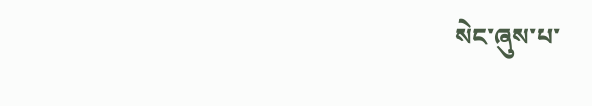སེང་ཞུས་པ་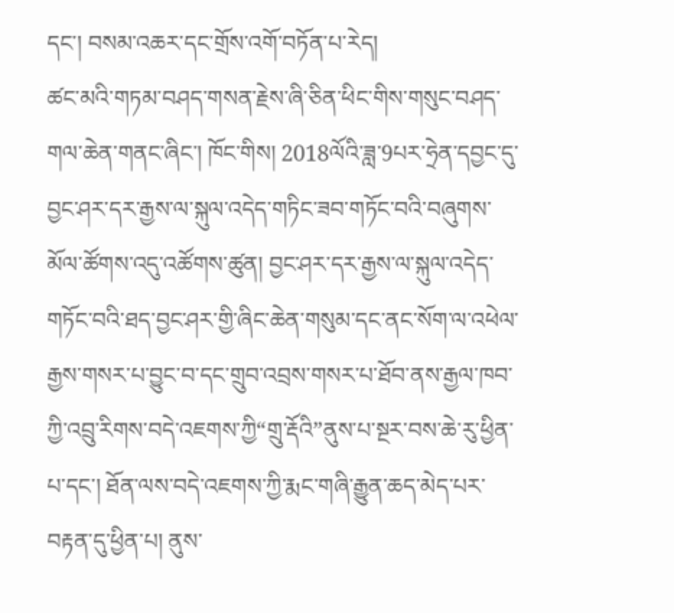དང་། བསམ་འཆར་དང་གྲོས་འགོ་བཏོན་པ་རེད།
ཚང་མའི་གཏམ་བཤད་གསན་རྗེས་ཞི་ཅིན་ཕིང་གིས་གསུང་བཤད་གལ་ཆེན་གནང་ཞིང་། ཁོང་གིས། 2018ལོའི་ཟླ་9པར་ཧྲེན་དབྱང་དུ་བྱང་ཤར་དར་རྒྱས་ལ་སྐུལ་འདེད་གཏིང་ཟབ་གཏོང་བའི་བཞུགས་མོལ་ཚོགས་འདུ་འཚོགས་ཚུན། བྱང་ཤར་དར་རྒྱས་ལ་སྐུལ་འདེད་གཏོང་བའི་ཐད་བྱང་ཤར་གྱི་ཞིང་ཆེན་གསུམ་དང་ནང་སོག་ལ་འཕེལ་རྒྱས་གསར་པ་བྱུང་བ་དང་གྲུབ་འབྲས་གསར་པ་ཐོབ་ནས་རྒྱལ་ཁབ་ཀྱི་འབྲུ་རིགས་བདེ་འཇགས་ཀྱི“གྲུ་རྡོའི”ནུས་པ་སྔར་བས་ཆེ་རུ་ཕྱིན་པ་དང་། ཐོན་ལས་བདེ་འཇགས་ཀྱི་རྨང་གཞི་རྒྱུན་ཆད་མེད་པར་བརྟན་དུ་ཕྱིན་པ། ནུས་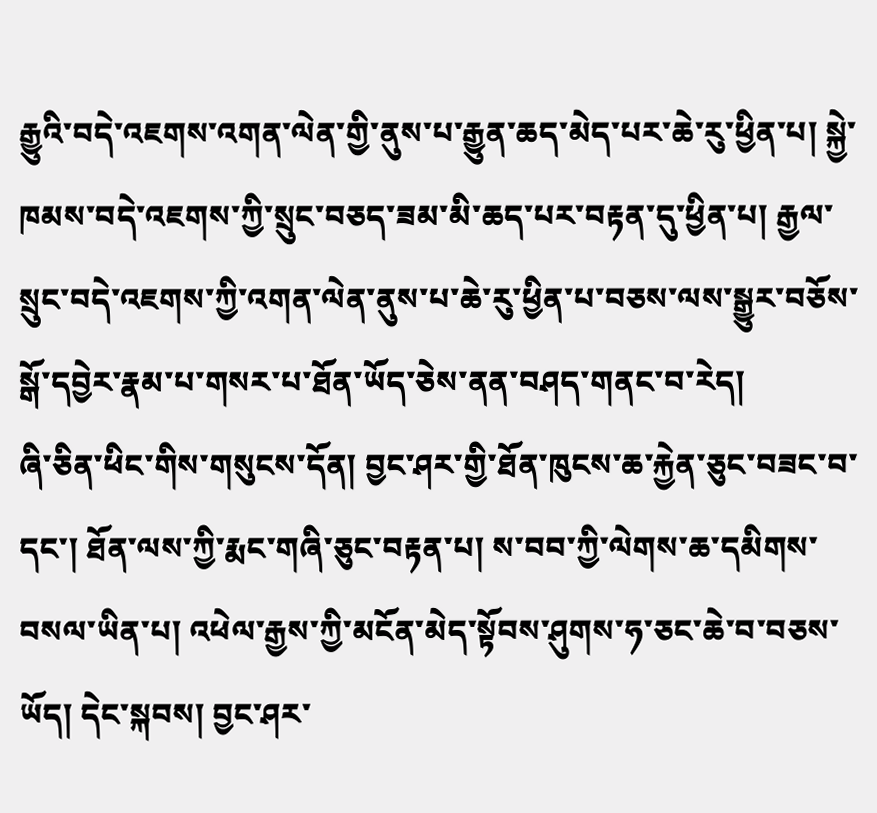རྒྱུའི་བདེ་འཇགས་འགན་ལེན་གྱི་ནུས་པ་རྒྱུན་ཆད་མེད་པར་ཆེ་རུ་ཕྱིན་པ། སྐྱེ་ཁམས་བདེ་འཇགས་ཀྱི་སྲུང་བཅད་ཟམ་མི་ཆད་པར་བརྟན་དུ་ཕྱིན་པ། རྒྱལ་སྲུང་བདེ་འཇགས་ཀྱི་འགན་ལེན་ནུས་པ་ཆེ་རུ་ཕྱིན་པ་བཅས་ལས་སྒྱུར་བཅོས་སྒོ་དབྱེར་རྣམ་པ་གསར་པ་ཐོན་ཡོད་ཅེས་ནན་བཤད་གནང་བ་རེད།
ཞི་ཅིན་ཕིང་གིས་གསུངས་དོན། བྱང་ཤར་གྱི་ཐོན་ཁུངས་ཆ་རྐྱེན་ཅུང་བཟང་བ་དང་། ཐོན་ལས་ཀྱི་རྨང་གཞི་ཅུང་བརྟན་པ། ས་བབ་ཀྱི་ལེགས་ཆ་དམིགས་བསལ་ཡིན་པ། འཕེལ་རྒྱས་ཀྱི་མངོན་མེད་སྟོབས་ཤུགས་ཧ་ཅང་ཆེ་བ་བཅས་ཡོད། དེང་སྐབས། བྱང་ཤར་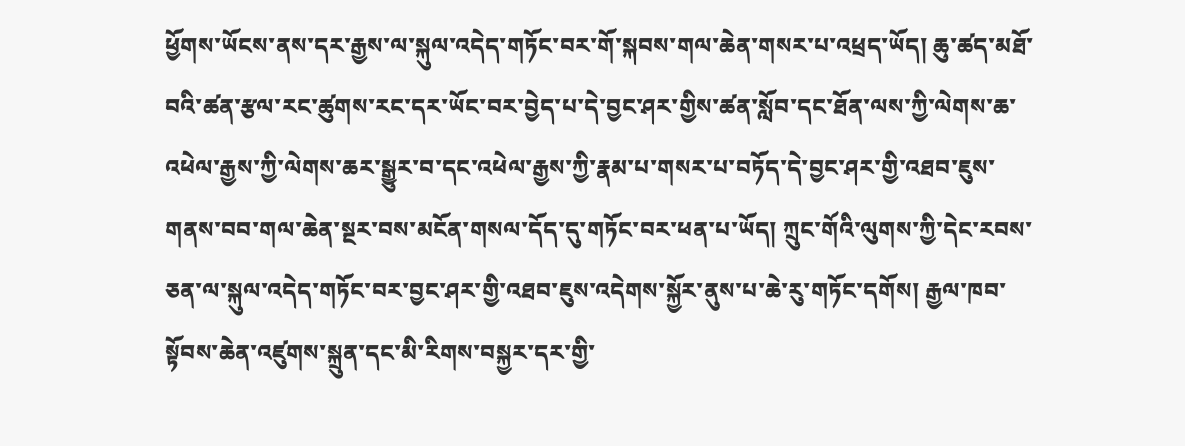ཕྱོགས་ཡོངས་ནས་དར་རྒྱས་ལ་སྐུལ་འདེད་གཏོང་བར་གོ་སྐབས་གལ་ཆེན་གསར་པ་འཕྲད་ཡོད། ཆུ་ཚད་མཐོ་བའི་ཚན་རྩལ་རང་ཚུགས་རང་དར་ཡོང་བར་བྱེད་པ་དེ་བྱང་ཤར་གྱིས་ཚན་སློབ་དང་ཐོན་ལས་ཀྱི་ལེགས་ཆ་འཕེལ་རྒྱས་ཀྱི་ལེགས་ཆར་སྒྱུར་བ་དང་འཕེལ་རྒྱས་ཀྱི་རྣམ་པ་གསར་པ་བཏོད་དེ་བྱང་ཤར་གྱི་འཐབ་ཇུས་གནས་བབ་གལ་ཆེན་སྔར་བས་མངོན་གསལ་དོད་དུ་གཏོང་བར་ཕན་པ་ཡོད། ཀྲུང་གོའི་ལུགས་ཀྱི་དེང་རབས་ཅན་ལ་སྐུལ་འདེད་གཏོང་བར་བྱང་ཤར་གྱི་འཐབ་ཇུས་འདེགས་སྐྱོར་ནུས་པ་ཆེ་རུ་གཏོང་དགོས། རྒྱལ་ཁབ་སྟོབས་ཆེན་འཛུགས་སྐྲུན་དང་མི་རིགས་བསྐྱར་དར་གྱི་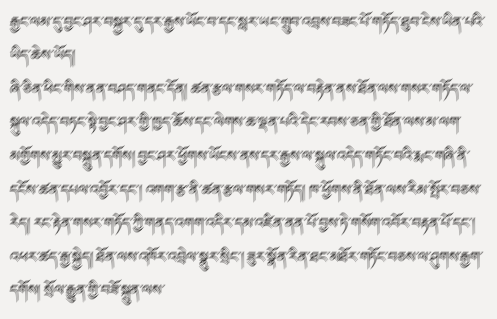རྒྱང་ལམ་དུ་བྱང་ཤར་བསྐྱར་དུ་དར་རྒྱས་ཡོང་བ་དང་སླར་ཡང་གྲུབ་འབྲས་བཟང་པོ་གཏོད་ཐུབ་ངེས་ཡིན་པའི་ཡིད་ཆེས་ཡོད།
ཞི་ཅིན་ཕིང་གིས་ནན་བཤད་གནང་དོན། ཚན་རྩལ་གསར་གཏོད་ལ་བརྟེན་ནས་ཐོན་ལས་གསར་གཏོད་ལ་སྐུལ་འདེད་བཏང་སྟེ་བྱང་ཤར་གྱི་ཁྱད་ཆོས་དང་ལེགས་ཆ་ལྡན་པའི་དེང་རབས་ཅན་གྱི་ཐོན་ལས་མ་ལག་མགྱོགས་མྱུར་བསྐྲུན་དགོས། བྱང་ཤར་ཕྱོགས་ཡོངས་ནས་དར་རྒྱས་ལ་སྐུལ་འདེད་གཏོང་བའི་རྨང་གཞི་ནི་དངོས་ཚན་དཔལ་འབྱོར་དང་། འགག་རྩ་ནི་ཚན་རྩལ་གསར་གཏོད། ཁ་ཕྱོགས་ནི་ཐོན་ལས་རིམ་སྤོར་བཅས་རེད། རང་རྟེན་གསར་གཏོད་ཀྱི་གནད་འགག་འདིར་དམ་འཛིན་ནན་པོ་བྱས་ཏེ་གསོག་འབོར་བརྟན་པོ་དང་། འཕར་ཚད་རྒྱ་སྐྱེད། ཐོན་ལས་འཁོར་འབྲེལ་སྣུར་སྲིང་། ཟུར་སྣོན་རིན་ཐང་མཐོར་གཏོང་བཅས་ལ་ཤུགས་རྒྱག་དགོས། སྲོལ་རྒྱུན་གྱི་བཟོ་སྐྲུན་ལས་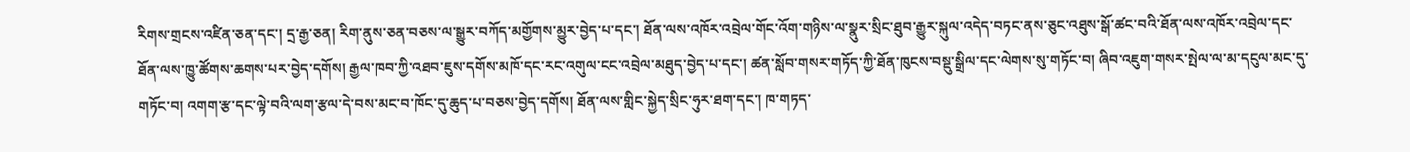རིགས་གྲངས་འཛིན་ཅན་དང་། དྲ་རྒྱ་ཅན། རིག་ནུས་ཅན་བཅས་ལ་སྒྱུར་བཀོད་མགྱོགས་མྱུར་བྱེད་པ་དང་། ཐོན་ལས་འཁོར་འབྲེལ་གོང་འོག་གཉིས་ལ་སྣུར་སྲིང་ཐུབ་རྒྱུར་སྐུལ་འདེད་བཏང་ནས་ཅུང་འཐུས་སྒོ་ཚང་བའི་ཐོན་ལས་འཁོར་འབྲེལ་དང་ཐོན་ལས་ཁྱུ་ཚོགས་ཆགས་པར་བྱེད་དགོས། རྒྱལ་ཁབ་ཀྱི་འཐབ་ཇུས་དགོས་མཁོ་དང་རང་འགུལ་ངང་འབྲེལ་མཐུད་བྱེད་པ་དང་། ཚན་སློབ་གསར་གཏོད་ཀྱི་ཐོན་ཁུངས་བསྡུ་སྒྲིལ་དང་ལེགས་སུ་གཏོང་བ། ཞིབ་འཇུག་གསར་སྤེལ་ལ་མ་དངུལ་མང་དུ་གཏོང་བ། འགག་རྩ་དང་ལྟེ་བའི་ལག་རྩལ་དེ་བས་མང་བ་ཁོང་དུ་ཆུད་པ་བཅས་བྱེད་དགོས། ཐོན་ལས་གླིང་སྐྱེད་སྲིང་ཧུར་ཐག་དང་། ཁ་གཏད་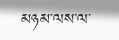མཉམ་ལས་ལ་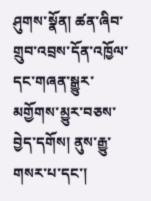ཤུགས་སྣོན། ཚན་ཞིབ་གྲུབ་འབྲས་དོན་འཁྱོལ་དང་གཞན་སྒྱུར་མགྱོགས་མྱུར་བཅས་བྱེད་དགོས། ནུས་རྒྱུ་གསར་པ་དང་།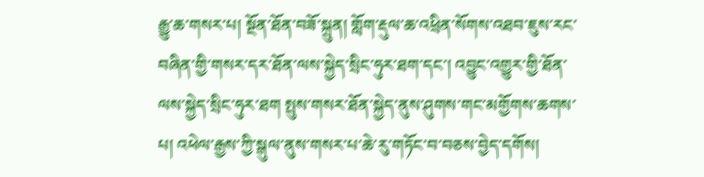རྒྱུ་ཆ་གསར་པ། སྔོན་ཐོན་བཟོ་སྐྲུན། གློག་རྡུལ་ཆ་འཕྲིན་སོགས་འཐབ་ཇུས་རང་བཞིན་གྱི་གསར་དར་ཐོན་ལས་སྐྱེད་སྲིང་ཧུར་ཐག་དང་། འབྱུང་འགྱུར་གྱི་ཐོན་ལས་སྐྱེད་སྲིང་ཧུར་ཐག སྤུས་གསར་ཐོན་སྐྱེད་ནུས་ཤུགས་གང་མགྱོགས་ཆགས་པ། འཕེལ་རྒྱས་ཀྱི་སྒུལ་ནུས་གསར་པ་ཆེ་རུ་གཏོང་བ་བཅས་བྱེད་དགོས།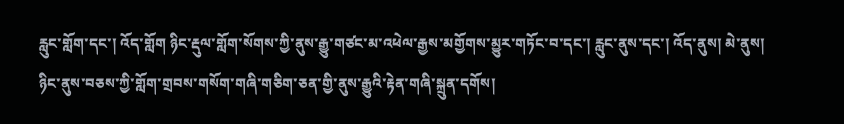རླུང་གློག་དང་། འོད་གློག ཉིང་རྡུལ་གློག་སོགས་ཀྱི་ནུས་རྒྱུ་གཙང་མ་འཕེལ་རྒྱས་མགྱོགས་མྱུར་གཏོང་བ་དང་། རླུང་ནུས་དང་། འོད་ནུས། མེ་ནུས། ཉིང་ནུས་བཅས་ཀྱི་གློག་གྲབས་གསོག་གཞི་གཅིག་ཅན་གྱི་ནུས་རྒྱུའི་རྟེན་གཞི་སྐྲུན་དགོས།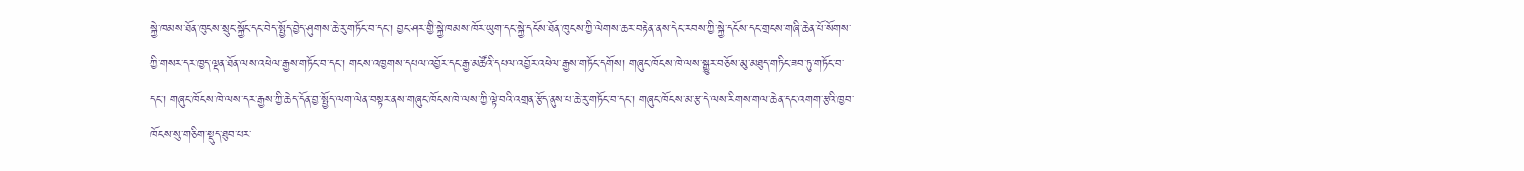སྐྱེ་ཁམས་ཐོན་ཁུངས་སྲུང་སྐྱོང་དང་བེད་སྤྱོད་བྱེད་ཤུགས་ཆེ་རུ་གཏོང་བ་དང་། བྱང་ཤར་གྱི་སྐྱེ་ཁམས་ཁོར་ཡུག་དང་སྐྱེ་དངོས་ཐོན་ཁུངས་ཀྱི་ལེགས་ཆར་བརྟེན་ནས་དེང་རབས་ཀྱི་སྐྱེ་དངོས་དང་གྲངས་གཞི་ཆེན་པོ་སོགས་ཀྱི་གསར་དར་ཁྱད་ལྡན་ཐོན་ལས་འཕེལ་རྒྱས་གཏོང་བ་དང་། གངས་འཁྱགས་དཔལ་འབྱོར་དང་རྒྱ་མཚོའི་དཔལ་འབྱོར་འཕེལ་རྒྱས་གཏོང་དགོས། གཞུང་ཁོངས་ཁེ་ལས་སྒྱུར་བཅོས་མུ་མཐུད་གཏིང་ཟབ་ཏུ་གཏོང་བ་དང་། གཞུང་ཁོངས་ཁེ་ལས་དར་རྒྱས་ཀྱི་ཆེད་དོན་བྱ་སྤྱོད་ལག་ལེན་བསྟར་ནས་གཞུང་ཁོངས་ཁེ་ལས་ཀྱི་ལྟེ་བའི་འགྲན་རྩོད་ནུས་པ་ཆེ་རུ་གཏོང་བ་དང་། གཞུང་ཁོངས་མ་རྩ་དེ་ལས་རིགས་གལ་ཆེན་དང་འགག་རྩའི་ཁྱབ་ཁོངས་སུ་གཅིག་སྡུད་ཐུབ་པར་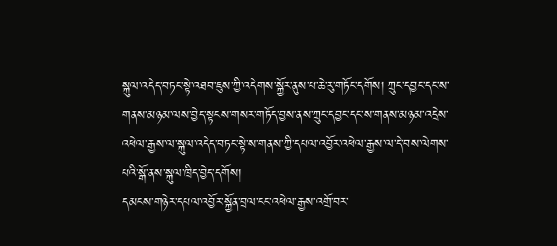སྐུལ་འདེད་བཏང་སྟེ་འཐབ་ཇུས་ཀྱི་འདེགས་སྐྱོར་ནུས་པ་ཆེ་རུ་གཏོང་དགོས། ཀྲུང་དབྱང་དང་ས་གནས་མཉམ་ལས་བྱེད་སྟངས་གསར་གཏོད་བྱས་ནས་ཀྲུང་དབྱང་དང་ས་གནས་མཉམ་འདྲེས་འཕེལ་རྒྱས་ལ་སྐུལ་འདེད་བཏང་སྟེ་ས་གནས་ཀྱི་དཔལ་འབྱོར་འཕེལ་རྒྱས་ལ་དེ་བས་ལེགས་པའི་སྒོ་ནས་སྐུལ་ཁྲིད་བྱེད་དགོས།
དམངས་གཉེར་དཔལ་འབྱོར་སྐྱོན་བྲལ་ངང་འཕེལ་རྒྱས་འགྲོ་བར་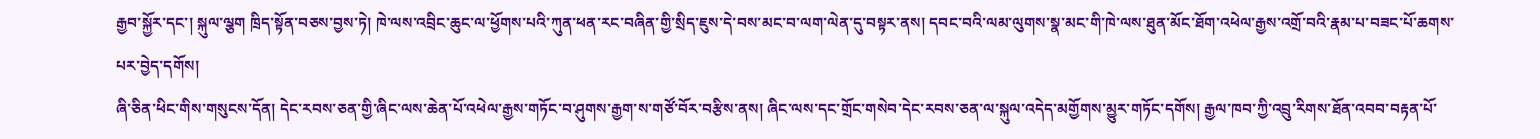རྒྱབ་སྐྱོར་དང་། སྐུལ་ལྕག ཁྲིད་སྟོན་བཅས་བྱས་ཏེ། ཁེ་ལས་འབྲིང་ཆུང་ལ་ཕྱོགས་པའི་ཀུན་ཕན་རང་བཞིན་གྱི་སྲིད་ཇུས་དེ་བས་མང་བ་ལག་ལེན་དུ་བསྟར་ནས། དབང་བའི་ལམ་ལུགས་སྣ་མང་གི་ཁེ་ལས་ཐུན་མོང་ཐོག་འཕེལ་རྒྱས་འགྲོ་བའི་རྣམ་པ་བཟང་པོ་ཆགས་པར་བྱེད་དགོས།
ཞི་ཅིན་ཕིང་གིས་གསུངས་དོན། དེང་རབས་ཅན་གྱི་ཞིང་ལས་ཆེན་པོ་འཕེལ་རྒྱས་གཏོང་བ་ཤུགས་རྒྱག་ས་གཙོ་བོར་བརྩིས་ནས། ཞིང་ལས་དང་གྲོང་གསེབ་དེང་རབས་ཅན་ལ་སྐུལ་འདེད་མགྱོགས་མྱུར་གཏོང་དགོས། རྒྱལ་ཁབ་ཀྱི་འབྲུ་རིགས་ཐོན་འབབ་བརྟན་པོ་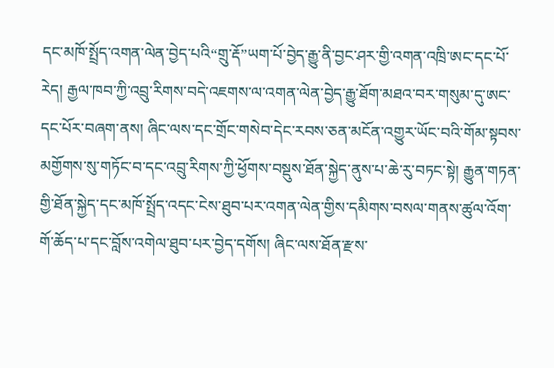དང་མཁོ་སྤྲོད་འགན་ལེན་བྱེད་པའི“གྲུ་རྡོ”ཡག་པོ་བྱེད་རྒྱུ་ནི་བྱང་ཤར་གྱི་འགན་འཁྲི་ཨང་དང་པོ་རེད། རྒྱལ་ཁབ་ཀྱི་འབྲུ་རིགས་བདེ་འཇགས་ལ་འགན་ལེན་བྱེད་རྒྱུ་ཐོག་མཐའ་བར་གསུམ་དུ་ཨང་དང་པོར་བཞག་ནས། ཞིང་ལས་དང་གྲོང་གསེབ་དེང་རབས་ཅན་མངོན་འགྱུར་ཡོང་བའི་གོམ་སྟབས་མགྱོགས་སུ་གཏོང་བ་དང་འབྲུ་རིགས་ཀྱི་ཕྱོགས་བསྡུས་ཐོན་སྐྱེད་ནུས་པ་ཆེ་རུ་བཏང་སྟེ། རྒྱུན་གཏན་གྱི་ཐོན་སྐྱེད་དང་མཁོ་སྤྲོད་འདང་ངེས་ཐུབ་པར་འགན་ལེན་གྱིས་དམིགས་བསལ་གནས་ཚུལ་འོག་གོ་ཆོད་པ་དང་བློས་འགེལ་ཐུབ་པར་བྱེད་དགོས། ཞིང་ལས་ཐོན་རྫས་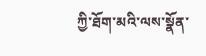ཀྱི་ཐོག་མའི་ལས་སྣོན་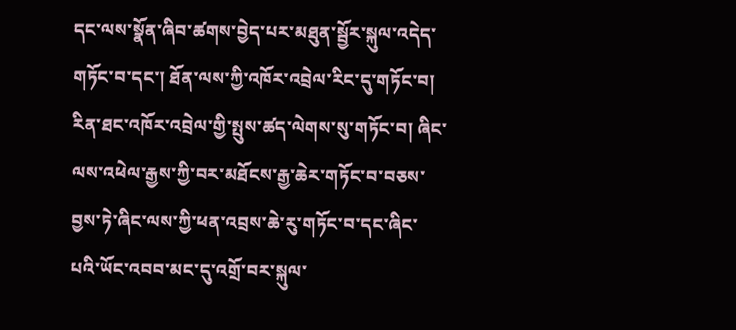དང་ལས་སྣོན་ཞིབ་ཚགས་བྱེད་པར་མཐུན་སྦྱོར་སྐུལ་འདེད་གཏོང་བ་དང་། ཐོན་ལས་ཀྱི་འཁོར་འབྲེལ་རིང་དུ་གཏོང་བ། རིན་ཐང་འཁོར་འབྲེལ་གྱི་སྤུས་ཚད་ལེགས་སུ་གཏོང་བ། ཞིང་ལས་འཕེལ་རྒྱས་ཀྱི་བར་མཐོངས་རྒྱ་ཆེར་གཏོང་བ་བཅས་བྱས་ཏེ་ཞིང་ལས་ཀྱི་ཕན་འབྲས་ཆེ་རུ་གཏོང་བ་དང་ཞིང་པའི་ཡོང་འབབ་མང་དུ་འགྲོ་བར་སྐུལ་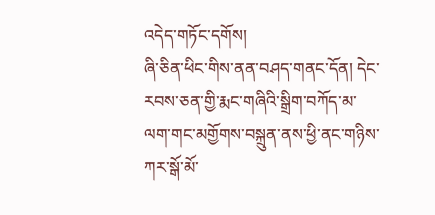འདེད་གཏོང་དགོས།
ཞི་ཅིན་ཕིང་གིས་ནན་བཤད་གནང་དོན། དེང་རབས་ཅན་གྱི་རྨང་གཞིའི་སྒྲིག་བཀོད་མ་ལག་གང་མགྱོགས་བསྐྲུན་ནས་ཕྱི་ནང་གཉིས་ཀར་སྒོ་མོ་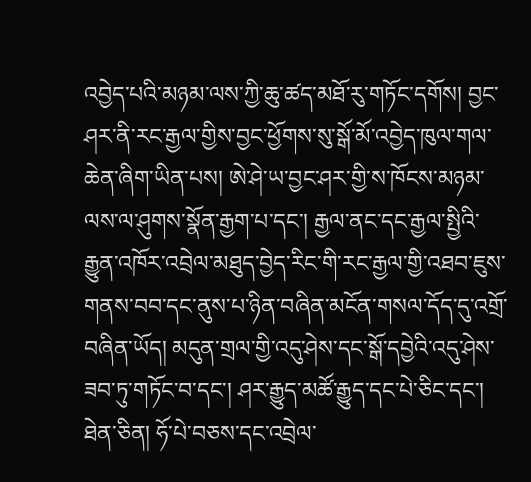འབྱེད་པའི་མཉམ་ལས་ཀྱི་ཆུ་ཚད་མཐོ་རུ་གཏོང་དགོས། བྱང་ཤར་ནི་རང་རྒྱལ་གྱིས་བྱང་ཕྱོགས་སུ་སྒོ་མོ་འབྱེད་ཁུལ་གལ་ཆེན་ཞིག་ཡིན་པས། ཨེ་ཤེ་ཡ་བྱང་ཤར་གྱི་ས་ཁོངས་མཉམ་ལས་ལ་ཤུགས་སྣོན་རྒྱག་པ་དང་། རྒྱལ་ནང་དང་རྒྱལ་སྤྱིའི་རྒྱུན་འཁོར་འབྲེལ་མཐུད་བྱེད་རིང་གི་རང་རྒྱལ་གྱི་འཐབ་ཇུས་གནས་བབ་དང་ནུས་པ་ཉིན་བཞིན་མངོན་གསལ་དོད་དུ་འགྲོ་བཞིན་ཡོད། མདུན་གྲལ་གྱི་འདུ་ཤེས་དང་སྒོ་དབྱེའི་འདུ་ཤེས་ཟབ་ཏུ་གཏོང་བ་དང་། ཤར་རྒྱུད་མཚོ་རྒྱུད་དང་པེ་ཅིང་དང་། ཐེན་ཅིན། ཧོ་པེ་བཅས་དང་འབྲེལ་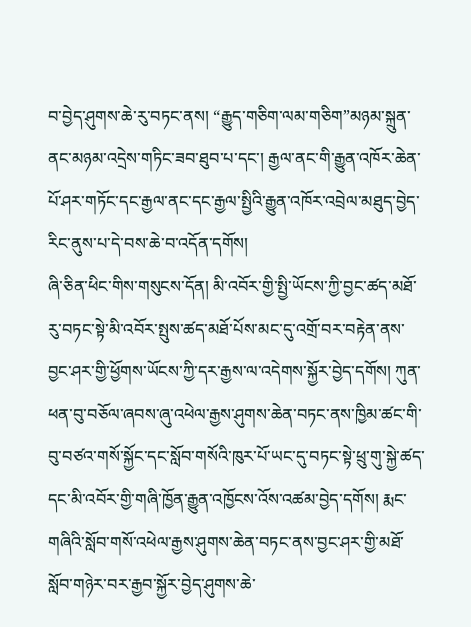བ་བྱེད་ཤུགས་ཆེ་རུ་བཏང་ནས། “རྒྱུད་གཅིག་ལམ་གཅིག”མཉམ་སྐྲུན་ནང་མཉམ་འདྲེས་གཏིང་ཟབ་ཐུབ་པ་དང་། རྒྱལ་ནང་གི་རྒྱུན་འཁོར་ཆེན་པོ་ཤར་གཏོང་དང་རྒྱལ་ནང་དང་རྒྱལ་སྤྱིའི་རྒྱུན་འཁོར་འབྲེལ་མཐུད་བྱེད་རིང་ནུས་པ་དེ་བས་ཆེ་བ་འདོན་དགོས།
ཞི་ཅིན་ཕིང་གིས་གསུངས་དོན། མི་འབོར་གྱི་སྤྱི་ཡོངས་ཀྱི་བྱང་ཚད་མཐོ་རུ་བཏང་སྟེ་མི་འབོར་སྤུས་ཚད་མཐོ་པོས་མང་དུ་འགྲོ་བར་བརྟེན་ནས་བྱང་ཤར་གྱི་ཕྱོགས་ཡོངས་ཀྱི་དར་རྒྱས་ལ་འདེགས་སྐྱོར་བྱེད་དགོས། ཀུན་ཕན་བུ་བཅོལ་ཞབས་ཞུ་འཕེལ་རྒྱས་ཤུགས་ཆེན་བཏང་ནས་ཁྱིམ་ཚང་གི་བུ་བཙའ་གསོ་སྐྱོང་དང་སློབ་གསོའི་ཁུར་པོ་ཡང་དུ་བཏང་སྟེ་ཕྲུ་གུ་སྐྱེ་ཚད་དང་མི་འབོར་གྱི་གཞི་ཁྱོན་རྒྱུན་འཁྱོངས་འོས་འཚམ་བྱེད་དགོས། རྨང་གཞིའི་སློབ་གསོ་འཕེལ་རྒྱས་ཤུགས་ཆེན་བཏང་ནས་བྱང་ཤར་གྱི་མཐོ་སློབ་གཉེར་བར་རྒྱབ་སྐྱོར་བྱེད་ཤུགས་ཆེ་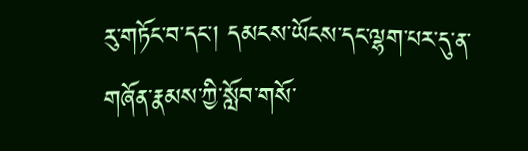རུ་གཏོང་བ་དང་། དམངས་ཡོངས་དང་ལྷག་པར་དུ་ན་གཞོན་རྣམས་ཀྱི་སློབ་གསོ་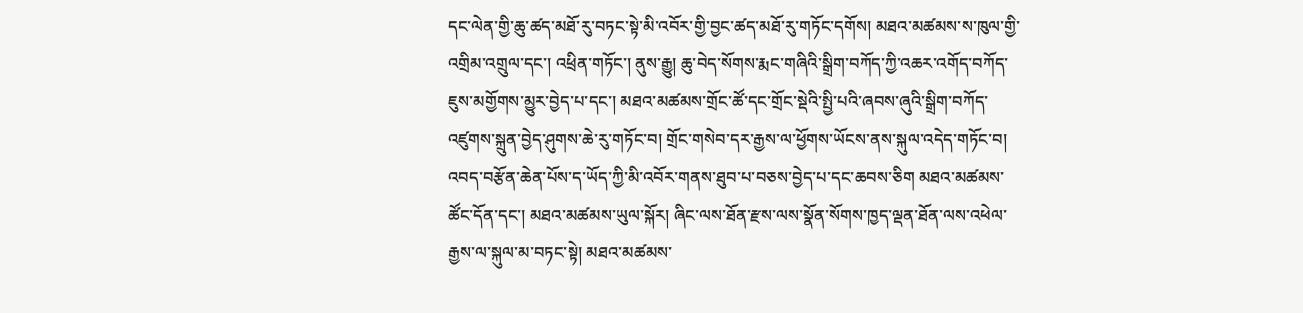དང་ལེན་གྱི་ཆུ་ཚད་མཐོ་རུ་བཏང་སྟེ་མི་འབོར་གྱི་བྱང་ཚད་མཐོ་རུ་གཏོང་དགོས། མཐའ་མཚམས་ས་ཁུལ་གྱི་འགྲིམ་འགྲུལ་དང་། འཕྲིན་གཏོང་། ནུས་རྒྱུ། ཆུ་བེད་སོགས་རྨང་གཞིའི་སྒྲིག་བཀོད་ཀྱི་འཆར་འགོད་བཀོད་ཇུས་མགྱོགས་མྱུར་བྱེད་པ་དང་། མཐའ་མཚམས་གྲོང་ཚོ་དང་གྲོང་སྡེའི་སྤྱི་པའི་ཞབས་ཞུའི་སྒྲིག་བཀོད་འཛུགས་སྐྲུན་བྱེད་ཤུགས་ཆེ་རུ་གཏོང་བ། གྲོང་གསེབ་དར་རྒྱས་ལ་ཕྱོགས་ཡོངས་ནས་སྐུལ་འདེད་གཏོང་བ། འབད་བརྩོན་ཆེན་པོས་ད་ཡོད་ཀྱི་མི་འབོར་གནས་ཐུབ་པ་བཅས་བྱེད་པ་དང་ཆབས་ཅིག མཐའ་མཚམས་ཚོང་དོན་དང་། མཐའ་མཚམས་ཡུལ་སྐོར། ཞིང་ལས་ཐོན་རྫས་ལས་སྣོན་སོགས་ཁྱད་ལྡན་ཐོན་ལས་འཕེལ་རྒྱས་ལ་སྐུལ་མ་བཏང་སྟེ། མཐའ་མཚམས་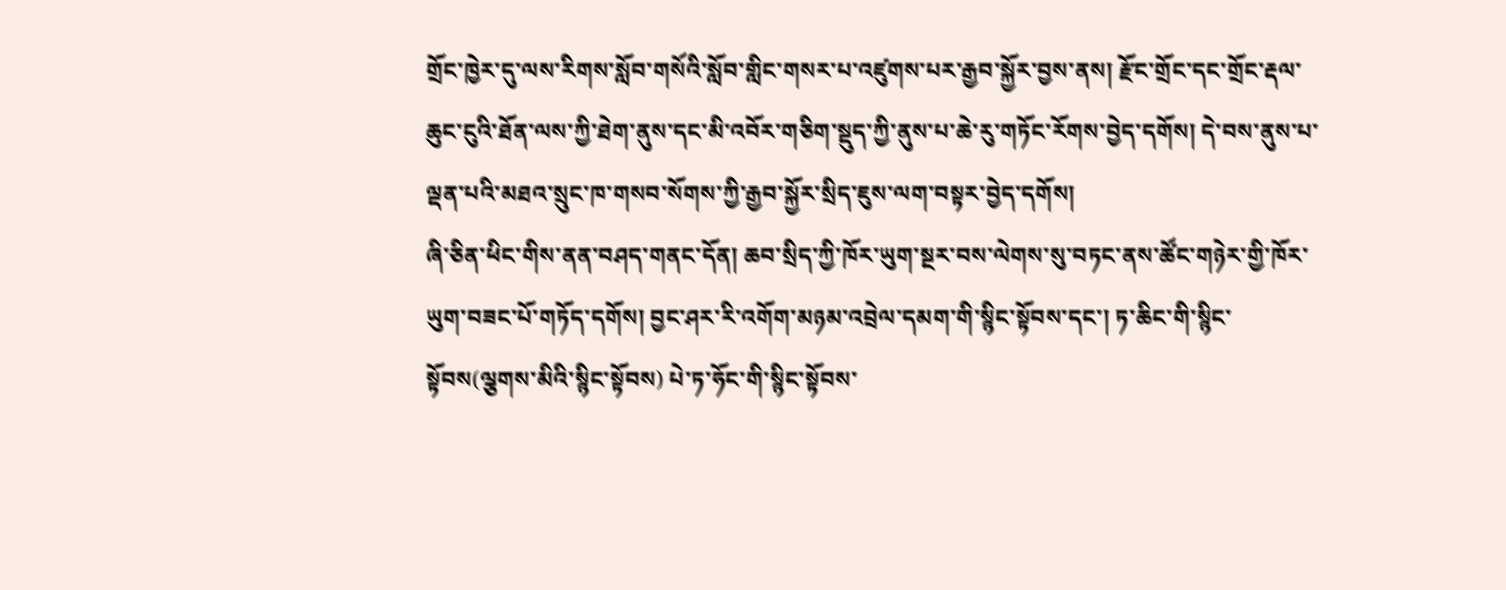གྲོང་ཁྱེར་དུ་ལས་རིགས་སློབ་གསོའི་སློབ་གླིང་གསར་པ་འཛུགས་པར་རྒྱབ་སྐྱོར་བྱས་ནས། རྫོང་གྲོང་དང་གྲོང་རྡལ་ཆུང་ངུའི་ཐོན་ལས་ཀྱི་ཐེག་ནུས་དང་མི་འབོར་གཅིག་སྡུད་ཀྱི་ནུས་པ་ཆེ་རུ་གཏོང་རོགས་བྱེད་དགོས། དེ་བས་ནུས་པ་ལྡན་པའི་མཐའ་སྲུང་ཁ་གསབ་སོགས་ཀྱི་རྒྱབ་སྐྱོར་སྲིད་ཇུས་ལག་བསྟར་བྱེད་དགོས།
ཞི་ཅིན་ཕིང་གིས་ནན་བཤད་གནང་དོན། ཆབ་སྲིད་ཀྱི་ཁོར་ཡུག་སྔར་བས་ལེགས་སུ་བཏང་ནས་ཚོང་གཉེར་གྱི་ཁོར་ཡུག་བཟང་པོ་གཏོད་དགོས། བྱང་ཤར་རི་འགོག་མཉམ་འབྲེལ་དམག་གི་སྙིང་སྟོབས་དང་། ཏ་ཆིང་གི་སྙིང་སྟོབས(ལྕགས་མིའི་སྙིང་སྟོབས) པེ་ཏ་ཧོང་གི་སྙིང་སྟོབས་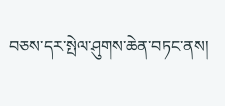བཅས་དར་སྤེལ་ཤུགས་ཆེན་བཏང་ནས།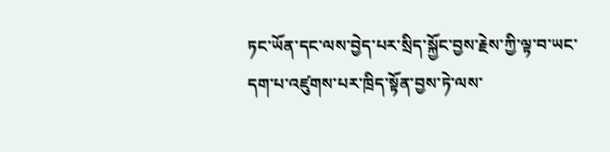ཏང་ཡོན་དང་ལས་བྱེད་པར་སྲིད་སྐྱོང་བྱས་རྗེས་ཀྱི་ལྟ་བ་ཡང་དག་པ་འཛུགས་པར་ཁྲིད་སྟོན་བྱས་ཏེ་ལས་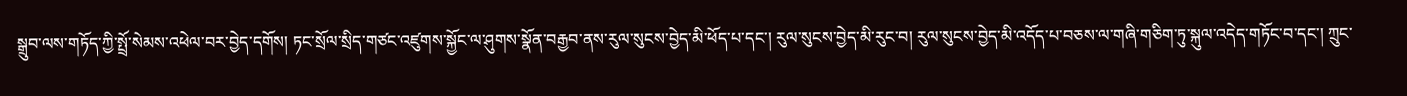སྒྲུབ་ལས་གཏོད་ཀྱི་སྤྲོ་སེམས་འཕེལ་བར་བྱེད་དགོས། ཏང་སྲོལ་སྲིད་གཙང་འཛུགས་སྐྱོང་ལ་ཤུགས་སྣོན་བརྒྱབ་ནས་རུལ་སུངས་བྱེད་མི་ཕོད་པ་དང་། རུལ་སུངས་བྱེད་མི་རུང་བ། རུལ་སུངས་བྱེད་མི་འདོད་པ་བཅས་ལ་གཞི་གཅིག་ཏུ་སྐུལ་འདེད་གཏོང་བ་དང་། ཀྲུང་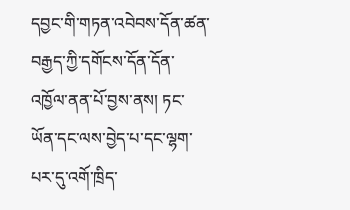དབྱང་གི་གཏན་འབེབས་དོན་ཚན་བརྒྱད་ཀྱི་དགོངས་དོན་དོན་འཁྱོལ་ནན་པོ་བྱས་ནས། ཏང་ཡོན་དང་ལས་བྱེད་པ་དང་ལྷག་པར་དུ་འགོ་ཁྲིད་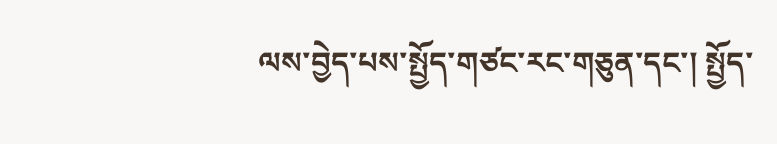ལས་བྱེད་པས་སྤྱོད་གཙང་རང་གཅུན་དང་། སྤྱོད་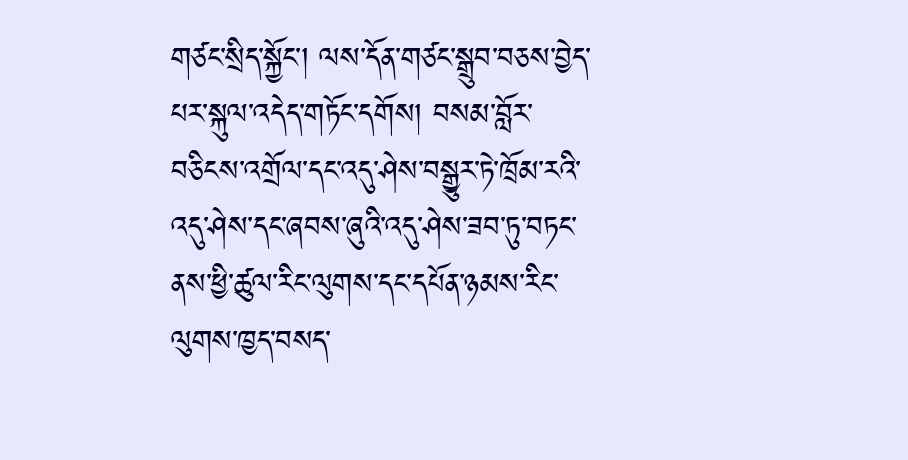གཙང་སྲིད་སྐྱོང་། ལས་དོན་གཙང་སྒྲུབ་བཅས་བྱེད་པར་སྐུལ་འདེད་གཏོང་དགོས། བསམ་བློར་བཅིངས་འགྲོལ་དང་འདུ་ཤེས་བསྒྱུར་ཏེ་ཁྲོམ་རའི་འདུ་ཤེས་དང་ཞབས་ཞུའི་འདུ་ཤེས་ཟབ་ཏུ་བཏང་ནས་ཕྱི་ཚུལ་རིང་ལུགས་དང་དཔོན་ཉམས་རིང་ལུགས་ཁྱད་བསད་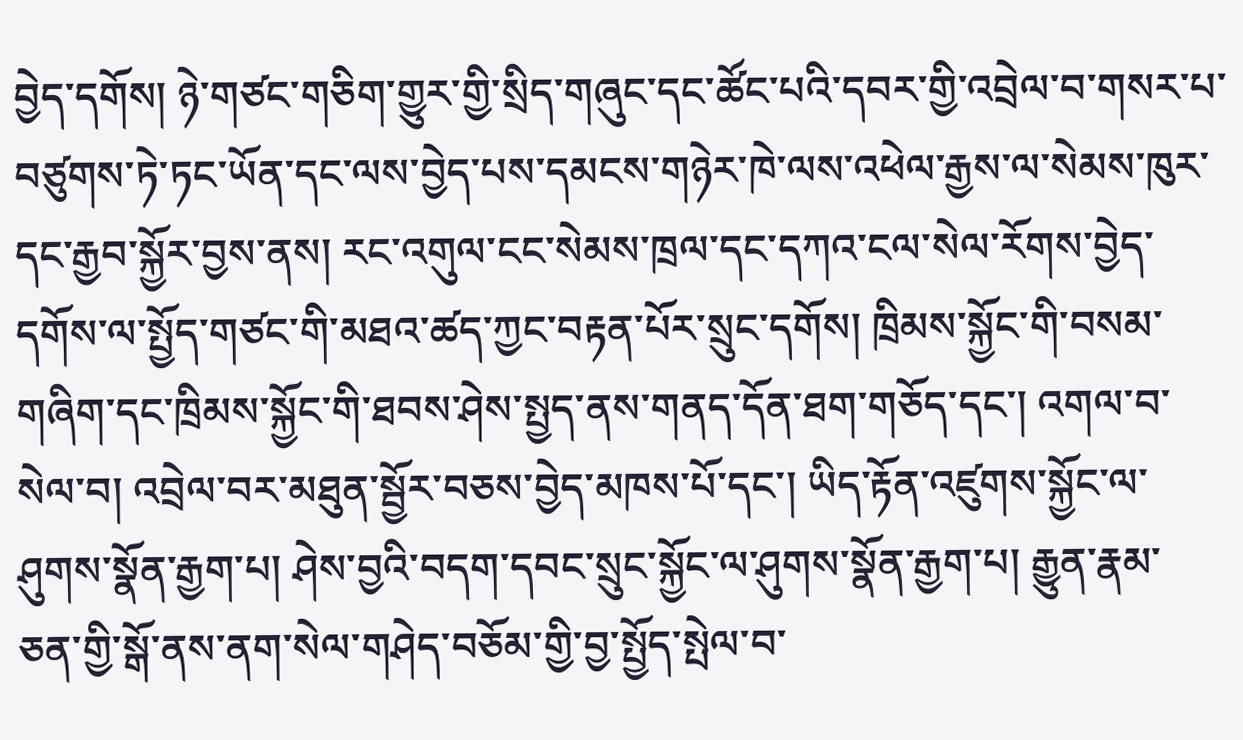བྱེད་དགོས། ཉེ་གཙང་གཅིག་གྱུར་གྱི་སྲིད་གཞུང་དང་ཚོང་པའི་དབར་གྱི་འབྲེལ་བ་གསར་པ་བཙུགས་ཏེ་ཏང་ཡོན་དང་ལས་བྱེད་པས་དམངས་གཉེར་ཁེ་ལས་འཕེལ་རྒྱས་ལ་སེམས་ཁུར་དང་རྒྱབ་སྐྱོར་བྱས་ནས། རང་འགུལ་ངང་སེམས་ཁྲལ་དང་དཀའ་ངལ་སེལ་རོགས་བྱེད་དགོས་ལ་སྤྱོད་གཙང་གི་མཐའ་ཚད་ཀྱང་བརྟན་པོར་སྲུང་དགོས། ཁྲིམས་སྐྱོང་གི་བསམ་གཞིག་དང་ཁྲིམས་སྐྱོང་གི་ཐབས་ཤེས་སྤྱད་ནས་གནད་དོན་ཐག་གཅོད་དང་། འགལ་བ་སེལ་བ། འབྲེལ་བར་མཐུན་སྦྱོར་བཅས་བྱེད་མཁས་པོ་དང་། ཡིད་རྟོན་འཛུགས་སྐྱོང་ལ་ཤུགས་སྣོན་རྒྱག་པ། ཤེས་བྱའི་བདག་དབང་སྲུང་སྐྱོང་ལ་ཤུགས་སྣོན་རྒྱག་པ། རྒྱུན་རྣམ་ཅན་གྱི་སྒོ་ནས་ནག་སེལ་གཤེད་བཅོམ་གྱི་བྱ་སྤྱོད་སྤེལ་བ་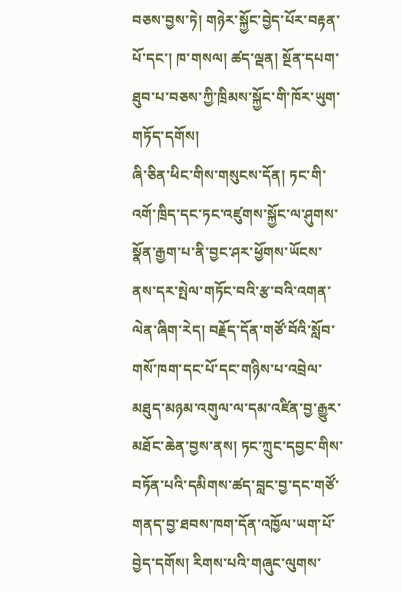བཅས་བྱས་ཏེ། གཉེར་སྐྱོང་བྱེད་པོར་བརྟན་པོ་དང་། ཁ་གསལ། ཚད་ལྡན། སྔོན་དཔག་ཐུབ་པ་བཅས་ཀྱི་ཁྲིམས་སྐྱོང་གི་ཁོར་ཡུག་གཏོད་དགོས།
ཞི་ཅིན་ཕིང་གིས་གསུངས་དོན། ཏང་གི་འགོ་ཁྲིད་དང་ཏང་འཛུགས་སྐྱོང་ལ་ཤུགས་སྣོན་རྒྱག་པ་ནི་བྱང་ཤར་ཕྱོགས་ཡོངས་ནས་དར་སྤེལ་གཏོང་བའི་རྩ་བའི་འགན་ལེན་ཞིག་རེད། བརྗོད་དོན་གཙོ་བོའི་སློབ་གསོ་ཁག་དང་པོ་དང་གཉིས་པ་འབྲེལ་མཐུད་མཉམ་འགུལ་ལ་དམ་འཛིན་བྱ་རྒྱུར་མཐོང་ཆེན་བྱས་ནས། ཏང་ཀྲུང་དབྱང་གིས་བཏོན་པའི་དམིགས་ཚད་བླང་བྱ་དང་གཙོ་གནད་བྱ་ཐབས་ཁག་དོན་འཁྱོལ་ཡག་པོ་བྱེད་དགོས། རིགས་པའི་གཞུང་ལུགས་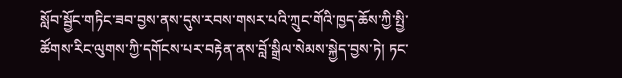སློབ་སྦྱོང་གཏིང་ཟབ་བྱས་ནས་དུས་རབས་གསར་པའི་ཀྲུང་གོའི་ཁྱད་ཆོས་ཀྱི་སྤྱི་ཚོགས་རིང་ལུགས་ཀྱི་དགོངས་པར་བརྟེན་ནས་བློ་སྒྲིལ་སེམས་སྐྱེད་བྱས་ཏེ། ཏང་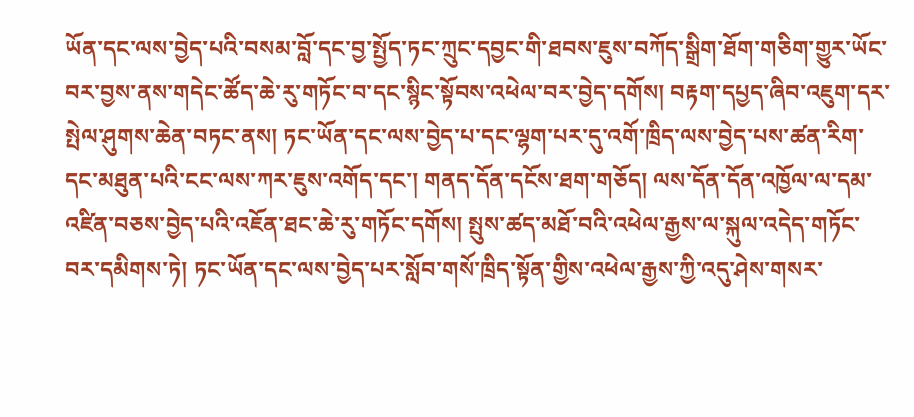ཡོན་དང་ལས་བྱེད་པའི་བསམ་བློ་དང་བྱ་སྤྱོད་ཏང་ཀྲུང་དབྱང་གི་ཐབས་ཇུས་བཀོད་སྒྲིག་ཐོག་གཅིག་གྱུར་ཡོང་བར་བྱས་ནས་གདེང་ཚོད་ཆེ་རུ་གཏོང་བ་དང་སྙིང་སྟོབས་འཕེལ་བར་བྱེད་དགོས། བརྟག་དཔྱད་ཞིབ་འཇུག་དར་སྤེལ་ཤུགས་ཆེན་བཏང་ནས། ཏང་ཡོན་དང་ལས་བྱེད་པ་དང་ལྷག་པར་དུ་འགོ་ཁྲིད་ལས་བྱེད་པས་ཚན་རིག་དང་མཐུན་པའི་ངང་ལས་ཀར་ཇུས་འགོད་དང་། གནད་དོན་དངོས་ཐག་གཅོད། ལས་དོན་དོན་འཁྱོལ་ལ་དམ་འཛིན་བཅས་བྱེད་པའི་འཇོན་ཐང་ཆེ་རུ་གཏོང་དགོས། སྤུས་ཚད་མཐོ་བའི་འཕེལ་རྒྱས་ལ་སྐུལ་འདེད་གཏོང་བར་དམིགས་ཏེ། ཏང་ཡོན་དང་ལས་བྱེད་པར་སློབ་གསོ་ཁྲིད་སྟོན་གྱིས་འཕེལ་རྒྱས་ཀྱི་འདུ་ཤེས་གསར་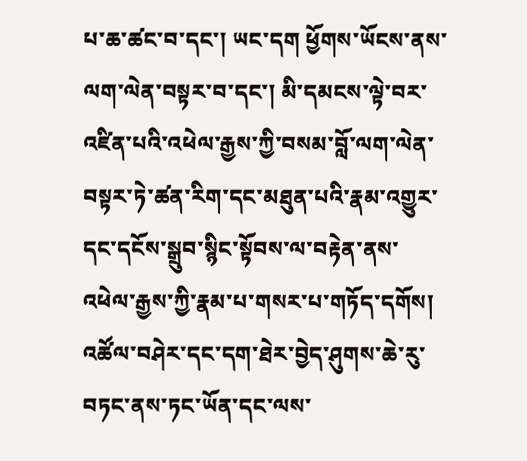པ་ཆ་ཚང་བ་དང་། ཡང་དག ཕྱོགས་ཡོངས་ནས་ལག་ལེན་བསྟར་བ་དང་། མི་དམངས་ལྟེ་བར་འཛིན་པའི་འཕེལ་རྒྱས་ཀྱི་བསམ་བློ་ལག་ལེན་བསྟར་ཏེ་ཚན་རིག་དང་མཐུན་པའི་རྣམ་འགྱུར་དང་དངོས་སྒྲུབ་སྙིང་སྟོབས་ལ་བརྟེན་ནས་འཕེལ་རྒྱས་ཀྱི་རྣམ་པ་གསར་པ་གཏོད་དགོས། འཚོལ་བཤེར་དང་དག་ཐེར་བྱེད་ཤུགས་ཆེ་རུ་བཏང་ནས་ཏང་ཡོན་དང་ལས་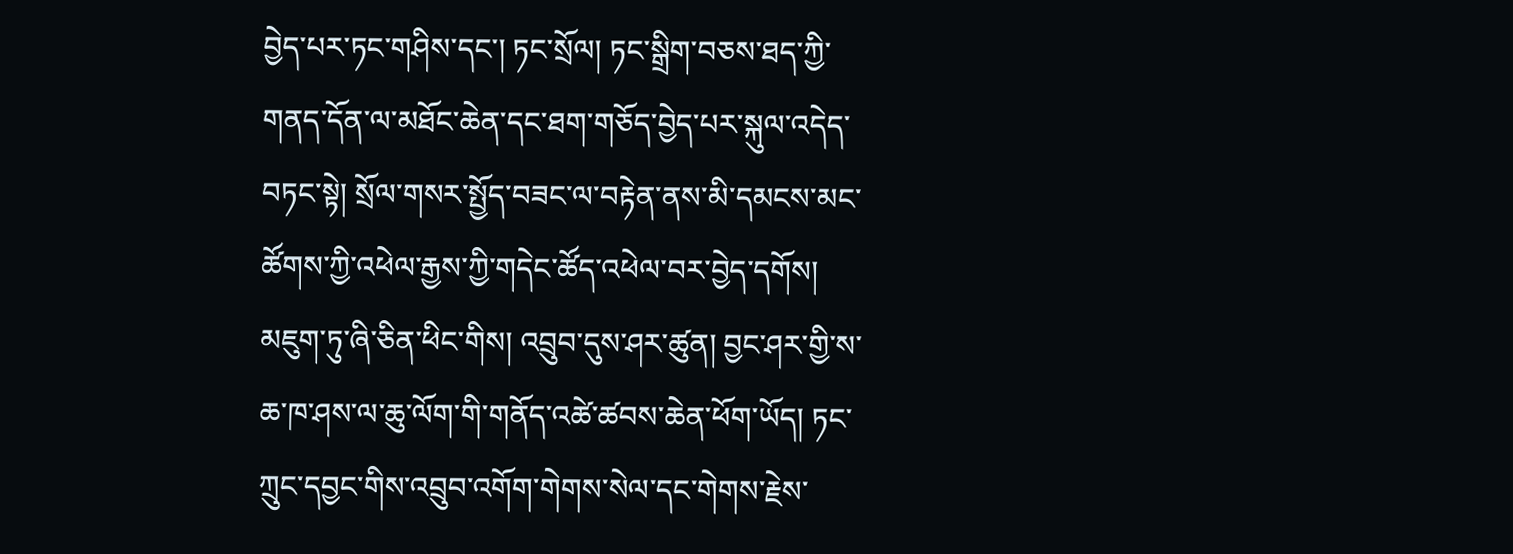བྱེད་པར་ཏང་གཤིས་དང་། ཏང་སྲོལ། ཏང་སྒྲིག་བཅས་ཐད་ཀྱི་གནད་དོན་ལ་མཐོང་ཆེན་དང་ཐག་གཅོད་བྱེད་པར་སྐུལ་འདེད་བཏང་སྟེ། སྲོལ་གསར་སྤྱོད་བཟང་ལ་བརྟེན་ནས་མི་དམངས་མང་ཚོགས་ཀྱི་འཕེལ་རྒྱས་ཀྱི་གདེང་ཚོད་འཕེལ་བར་བྱེད་དགོས།
མཇུག་ཏུ་ཞི་ཅིན་ཕིང་གིས། འབྲུབ་དུས་ཤར་ཚུན། བྱང་ཤར་གྱི་ས་ཆ་ཁ་ཤས་ལ་ཆུ་ལོག་གི་གནོད་འཚེ་ཚབས་ཆེན་ཕོག་ཡོད། ཏང་ཀྲུང་དབྱང་གིས་འབྲུབ་འགོག་གེགས་སེལ་དང་གེགས་རྗེས་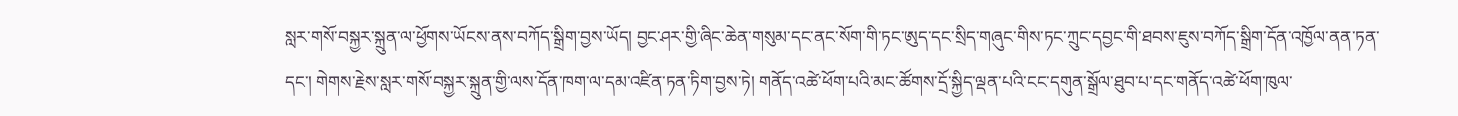སླར་གསོ་བསྐྱར་སྐྲུན་ལ་ཕྱོགས་ཡོངས་ནས་བཀོད་སྒྲིག་བྱས་ཡོད། བྱང་ཤར་གྱི་ཞིང་ཆེན་གསུམ་དང་ནང་སོག་གི་ཏང་ཨུད་དང་སྲིད་གཞུང་གིས་ཏང་ཀྲུང་དབྱང་གི་ཐབས་ཇུས་བཀོད་སྒྲིག་དོན་འཁྱོལ་ནན་ཏན་དང་། གེགས་རྗེས་སླར་གསོ་བསྐྱར་སྐྲུན་གྱི་ལས་དོན་ཁག་ལ་དམ་འཛིན་ཏན་ཏིག་བྱས་ཏེ། གནོད་འཚེ་ཕོག་པའི་མང་ཚོགས་དྲོ་སྐྱིད་ལྡན་པའི་ངང་དགུན་སྒྲོལ་ཐུབ་པ་དང་གནོད་འཚེ་ཕོག་ཁུལ་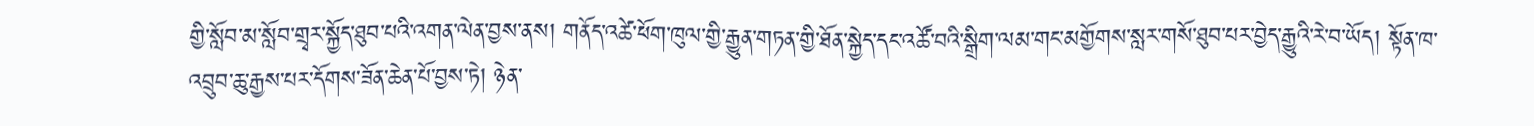གྱི་སློབ་མ་སློབ་གྲྭར་སྐྱོད་ཐུབ་པའི་འགན་ལེན་བྱས་ནས། གནོད་འཚེ་ཕོག་ཁུལ་གྱི་རྒྱུན་གཏན་གྱི་ཐོན་སྐྱེད་དང་འཚོ་བའི་སྒྲིག་ལམ་གང་མགྱོགས་སླར་གསོ་ཐུབ་པར་བྱེད་རྒྱུའི་རེ་བ་ཡོད། སྟོན་ཁ་འབྲུབ་ཆུ་རྒྱས་པར་དོགས་ཟོན་ཆེན་པོ་བྱས་ཏེ། ཉེན་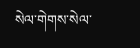སེལ་གེགས་སེལ་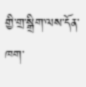གྱི་གྲ་སྒྲིག་ལས་དོན་ཁག་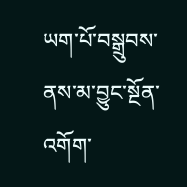ཡག་པོ་བསྒྲུབས་ནས་མ་བྱུང་སྔོན་འགོག་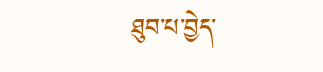ཐུབ་པ་བྱེད་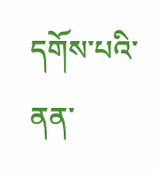དགོས་པའི་ནན་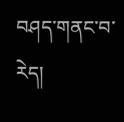བཤད་གནང་བ་རེད།